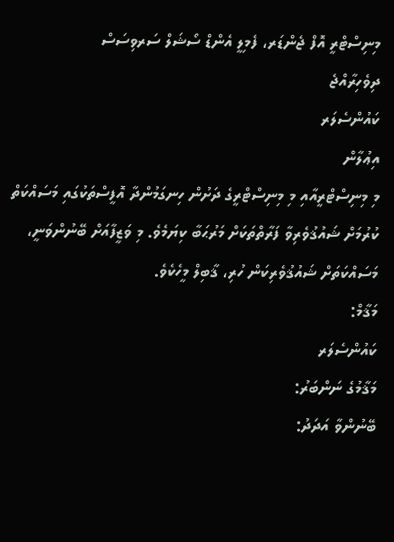މިނިސްޓްރީ އޮފް ޖެންޑަރ، ފެމިލީ އެންޑް ސޯޝަލް ސަރވިސަސް
ދިވެހިރާއްޖެ
ކައުންސެލަރ
އިޢުލާން
މި މިނިސްޓްރީއާއި މި މިނިސްޓްރީގެ ދަށުން ހިނގަމުންދާ އޮފީސްތަކުގައި މަސައްކަތް ކުރުމަށް ޝައުޤުވެރިވާ ފަރާތްތަކަށް މަރުޙަބާ ކިޔަމެވެ. މި ވަޒީފާއަށް ބޭނުންވަނީ، މަސައްކަތަށް ޝައުޤުވެރިކަން ހުރި، ޤާބިލް މީހެކެވެ.
މަޤާމް:
ކައުންސެލަރ
މަޤާމުގެ ނަންބަރު:
ބޭނުންވާ އަދަދު: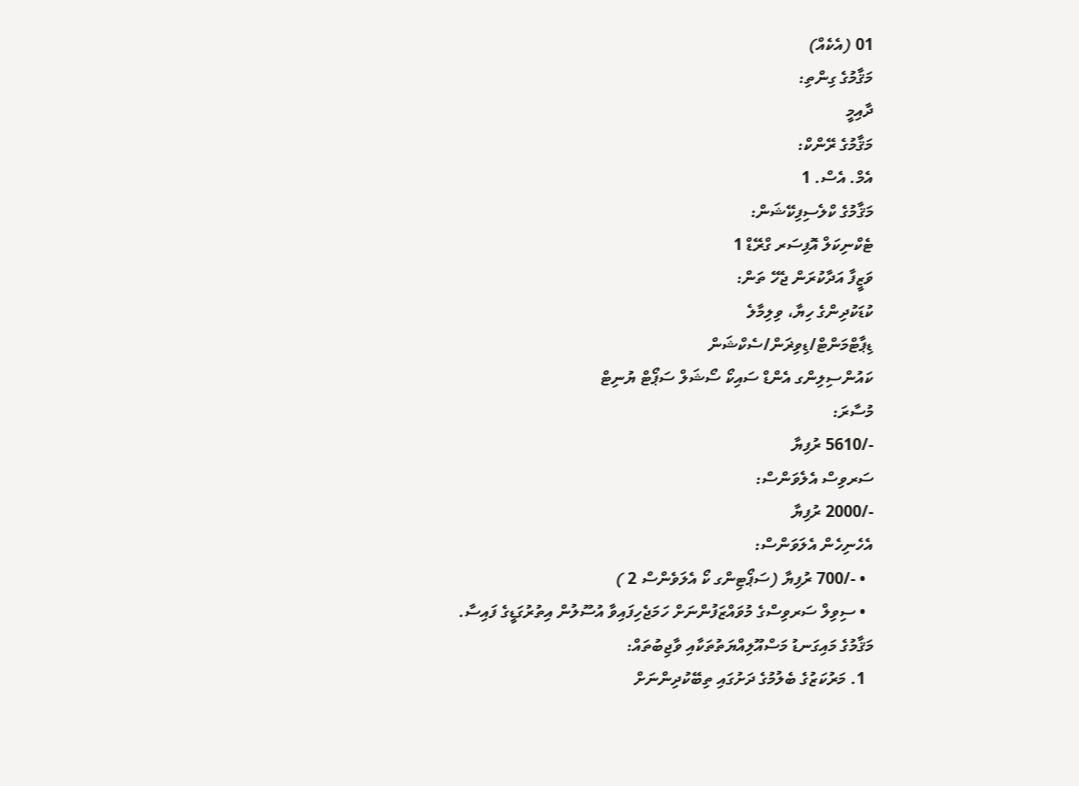01 (އެކެއް)
މަޤާމުގެ ގިންތި:
ދާއިމީ
މަޤާމުގެ ރޭންކް:
އެމް. އެސް. 1
މަޤާމުގެ ކްލެސިފިކޭޝަން:
ޓެކްނިކަލް އޮފިސަރ ގްރޭޑް 1
ވަޒީފާ އަދާކުރަން ޖެހޭ ތަން:
ކުޑަކުދިންގެ ހިޔާ، ވިލިމާލެ
ޑިޕާޓްމަންޓް/ޑިވިޜަން/ސެކްޝަން
ކައުންސިލިންގ އެންޑް ސައިކޯ ސޯޝަލް ސަޕޯޓް ޔުނިޓް
މުސާރަ:
-/5610 ރުފިޔާ
ސަރވިސް އެލެވަންސް:
-/2000 ރުފިޔާ
އެހެނިހެން އެލަވަންސް:
  • -/700 ރުފިޔާ (ސަޕޯޓިންގ ކޯ އެލަވެންސް 2 )
  • ސިވިލް ސަރވިސްގެ މުވައްޒަފުންނަށް ހަމަޖެހިފައިވާ އުސޫލުން އިތުރުގަޑީގެ ފައިސާ.
މަޤާމުގެ މައިގަނޑު މަސްއޫލިއްޔަތުތަކާއި ވާޖިބުތައް:
  1. މަރުކަޒުގެ ބެލުމުގެ ދަށުގައި ތިބޭކުދިންނަށް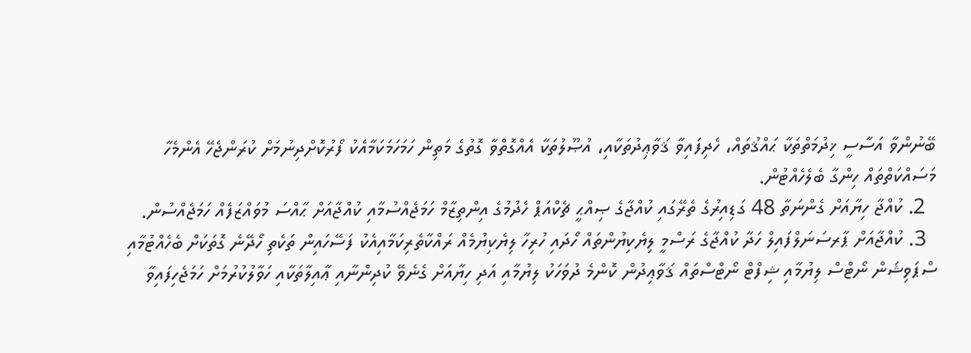ބޭނުންވާ އަސާސީ ޚިދުމަތްތަކާ ޙައްޤުތައް، ހެދިފައިވާ ޤަވާޢިދުތަކާއި، އުޞޫލުތަކާ އެއްގޮތްވާ ގޮތުގެ މަތިން ހަމަހަމަކަމާއެކު ފޯރުކޮށްދިނުމަށް ކުރަންޖެހޭ އެންމެހާ މަސައްކަތްތައް ހިންގާ ބެލެހެއްޓުން.
  2. ކުއްޖާ ހިޔާއަށް ގެންނަތާ 48 ގަޑިއިރުގެ ތެރޭގައި ކުއްޖާގެ ޞިއްޙީ ޗެކްއަޕް ހެދުމުގެ އިންތިޒާމް ހަމަޖެއްސުމާއި ކުއްޖާއަށް ޙާއްސަ މުވައްޒަފެއް ހަމަޖެއްސުން.
  3. ކުއްޖާއަށް ޕާރސަނަލްފައިލް ހަދާ ކުއްޖާގެ ރަސްމީ ލިޔެކިޔުންތައް ހޯދައި ހުރިހާ ލިޔެކިޔުމެއް ރައްކާތެރިކަމާއިއެކު ފަސޭހައިން ތަކެތި ހޯދޭނެ ގޮތަކަށް ބެހެއްޓުމާއި ސްޕަވިޝަން ނޯޓްސް ލިޔުމާއި ޝިފްޓް ނޯޓްސްތައް ޤަވާޢިދުން ކޮންމެ ދުވަހަކު ލިޔުމާއި އަދި ހިޔާއަށް ގެނެވޭ ކުދިންނާއި ޢާއިލާތަކާއި ހަވާލުކުރުމަށް ހަމަޖެހިފައިވާ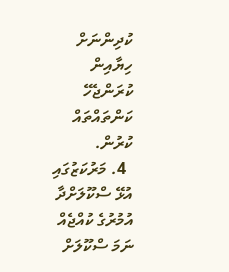ކުދިންނަށް ހިޔާއިން ކުރަންޖެހޭ ކަންތައްތައް ކުރުން.
  4. މަރުކަޒުގައި އުޅޭ ސްކޫލަށްދާ އުމުރުގެ ކުއްޖެއް ނަމަ ސްކޫލަށް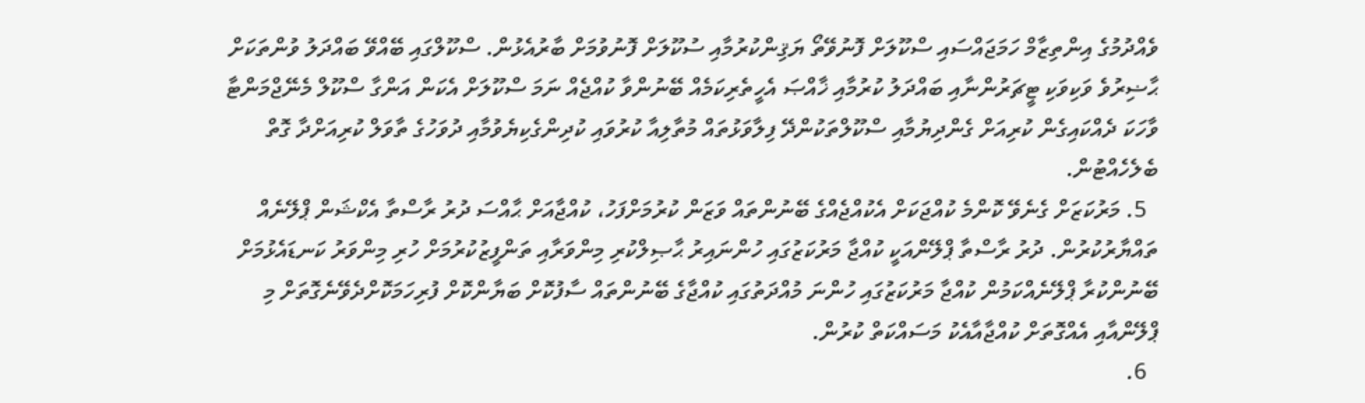ވެއްދުމުގެ އިންތިޒާމް ހަމަޖައްސައި ސްކޫލަށް ފޮނުވޭތޯ ޔަޤިންކުރުމާއި ސުކޫލަށް ފޮނުވުމަށް ބާރުއެޅުން. ސްކޫލްގައި ބޭއްވޭ ބައްދަލު ވުންތަކަށް ޙާޟިރުވެ ވަކިވަކި ޓީޗަރުންނާއި ބައްދަލު ކުރުމާއި ޚާއްޞަ އެހީތެރިކަމެއް ބޭނުންވާ ކުއްޖެއް ނަމަ ސްކޫލަށް އެކަން އަންގާ ސްކޫލް މެނޭޖްމަންޓާ ވާހަކަ ދެއްކައިގެން ކުރިއަށް ގެންދިޔުމާއި ސްކޫލްތަކުންދޭ ފިލާވަޅުތައް މުތާލިއާ ކުރުވައި ކުދިންގެކިޔެވުމާއި ދުވަހުގެ ތާވަލް ކުރިއަށްދާ ގޮތް ބެލެހެއްޓުން.
  5. މަރުކަޒަށް ގެނެވޭ ކޮންމެ ކުއްޖަކަށް އެކުއްޖެއްގެ ބޭނުންތައް ވަޒަން ކުރުމަށްފަހު، ކުއްޖާއަށް ޙާއްސަ ދުރު ރާސްތާ އެކްޝަން ޕްލޭނެއް ތައްޔާރުކުރުން. ދުރު ރާސްތާ ޕްލޭންއަކީ ކުއްޖާ މަރުކަޒުގައި ހުންނައިރު ޙާޞިލްކުރި މިންވަރާއި ތަންފީޒުކުރުމަށް ހުރި މިންވަރު ކަނޑައެޅުމަށް ބޭނުންކުރާ ޕްލޭނެއްކަމުން ކުއްޖާ މަރުކަޒުގައި ހުންނަ މުއްދަތުގައި ކުއްޖާގެ ބޭނުންތައް ސާފުކޮށް ބަޔާންކޮށް ފުރިހަމަކޮށްދެވޭނެގޮތަށް މި ޕްލޭންއާއި އެއްގޮތަށް ކުއްޖާއާއެކު މަސައްކަތް ކުރުން.
  6.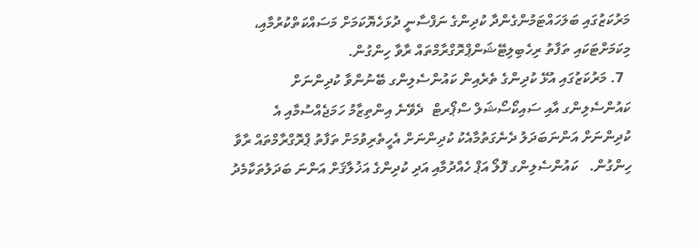މަރުކަޒުގައި ބަލަހައްޓަމުންގެންދާ ކުދިންގެ ނަފްސާނީ ދުޅަހެޔޮކަމަށް މަސައްކަތްކުރުމާއި، މިކަމަށްޓަކައި ތަފާތު ރިހެބިލިޓޭޝަންޕްރޮގްރާމްތައް ރާވާ ހިންގުން.
  7. މަރުކަޒުގައި އުޅޭ ކުދިންގެ ތެރެއިން ކައުންސެލިންގ ބޭނުންވާ ކުދިންނަށް ކައުންސެލިންގ އާއި ސައިކޯސޯޝަލް ސްޕޯރޓް  ދެވޭނެ އިންތިޒާމު ހަމަޖެއްސުމާއި އެ ކުދިންނަށް އަންނަބަދަލު ދެނެގަތުމާއެކު ކުދިންނަށް އެހީތެރިވުމަށް ތަފާތު ޕްރޮގްރާމްތައް ރާވާ ހިންގުން.   ކައުންސެލިންގ ފޮލޯ އަޕް ހެއްދުމާއި އަދި ކުދިންގެ އަޚުލާޤަށް އަންނަ ބަދަލުތަކާމެދު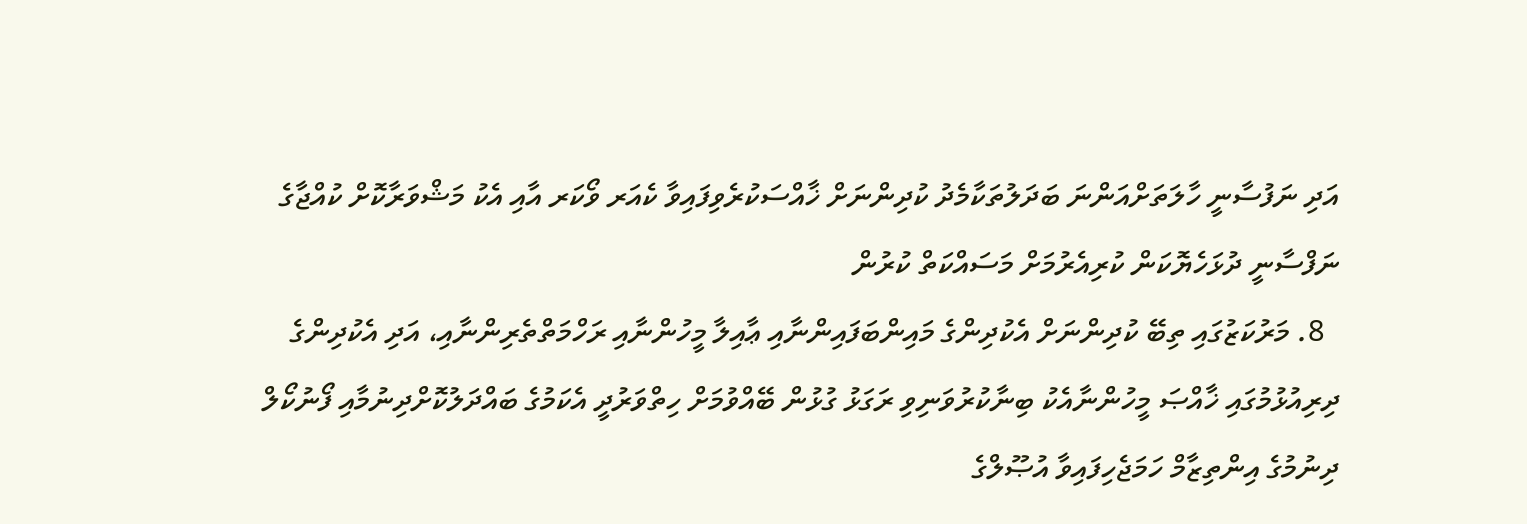އަދި ނަފުސާނީ ހާލަތަށްއަންނަ ބަދަލުތަކާމެދު ކުދިންނަށް ޚާއްސަކުރެވިފައިވާ ކެއަރ ވޯކަރ އާއި އެކު މަޝްވަރާކޮށް ކުއްޖާގެ ނަފްސާނީ ދުޅަހެޔޮކަން ކުރިއެރުމަށް މަސައްކަތް ކުރުން
  8. މަރުކަޒުގައި ތިބޭ ކުދިންނަށް އެކުދިންގެ މައިންބަފައިންނާއި ޢާއިލާ މީހުންނާއި ރަހްމަތްތެރިންނާއި، އަދި އެކުދިންގެ ދިރިއުޅުމުގައި ޚާއްޞަ މީހުންނާއެކު ބިނާކުރުވަނިވި ރަގަޅު ގުޅުން ބޭއްވުމަށް ހިތްވަރުދީ އެކަމުގެ ބައްދަލުކޮށްދިނުމާއި ފޯނުކޯލް ދިނުމުގެ އިންތިޒާމް ހަމަޖެހިފައިވާ އުޞޫލްގެ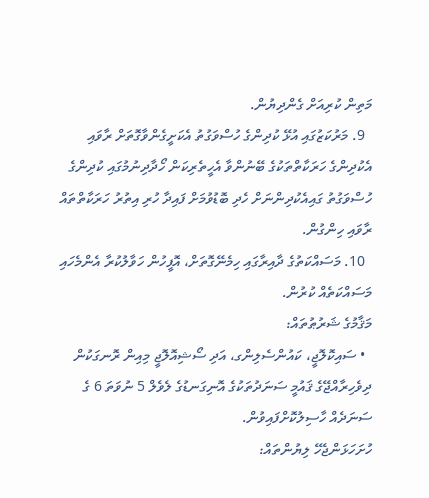މަތިން ކުރިއަށް ގެންދިޔުން.
  9. މަރުކަޒުގައި އުޅޭ ކުދިންގެ ހުސްވަގުތު އެކަށީގެންވާގޮތަށް ރާވައި އެކުދިންގެ ހަރަކާތްތަކުގެ ބޭނުންވާ އެހީތެރިކަން ހޯދާދިނުމުގައި ކުދިންގެ ހުސްވަގުތު ގައިއެކުދިންނަށް ހެދި ބޮޑުވުމަށް ފައިދާ ހުރި އިތުރު ހަރަކާތްތައް ރާވައި ހިންގުން.
  10. މަސައްކަތުގެ ދާއިރާގައި ހިމެނޭގޮތަށް، އޮފީހުން ހަވާލުކުރާ އެންމެހައި މަސައްކަތެއް ކުރުން.
މަޤާމުގެ ޝަރުޠުތައް:
  • ސައިކޮލޮޖީ، ކައުންސެލިންގ، އަދި ސޯޝިއޮލޮޖީ މިއިން ރޮނގަކުން ދިވެހިރާއްޖޭގެ ޤައުމީ ސަނަދުތަކުގެ އޮނިގަނޑުގެ ލެވެލް 5 ނުވަތަ 6 ގެ ސަނަދެއް ހާސިލުކޮށްފައިވުން.
ހުށަހަޅަންޖެހޭ ލިޔުންތައް: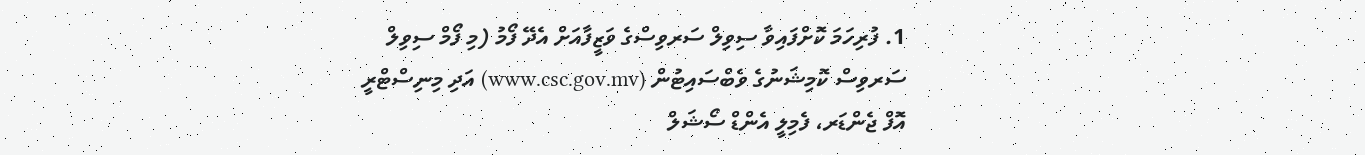1. ފުރިހަމަ ކޮށްފައިވާ ސިވިލް ސަރވިސްގެ ވަޒީފާއަށް އެދޭ ފޯމު (މި ފޯމް ސިވިލް ސަރވިސް ކޮމިޝަނުގެ ވެބްސައިޓުން (www.csc.gov.mv) އަދި މިނިސްޓްރީ އޮފް ޖެންޑަރ، ފެމިލީ އެންޑް ސޯޝަލް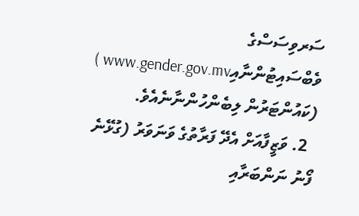ސަރވިސަސްގެ ވެބްސައިޓުންނާއިwww.gender.gov.mv )   (ކައުންޓަރުން ލިބެންހުންނާނެއެވެ.
  2. ވަޒީފާއަށް އެދޭ ފަރާތުގެ ވަނަވަރު (ގުޅޭނެ ފޯނު ނަންބަރާއި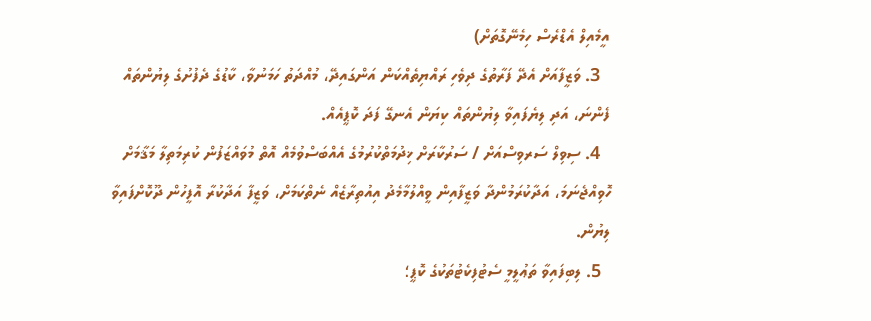އީމެއިލް އެޑްރެސް ހިމެނޭގޮތަށް)
  3. ވަޒީފާއަށް އެދޭ ފަރާތުގެ ދިވެހި ރައްޔިތެއްކަން އަންގައިދޭ، މުއްދަތު ހަމަނުވާ، ކާޑުގެ ދެފުށުގެ ލިޔުންތައް ފެންނަ، އަދި ލިޔެފައިވާ ލިޔުންތައް ކިޔަން އެނގޭ ފަދަ ކޮޕީއެއް.
  4. ސިވިލް ސަރވިސްއަށް / ސަރުކާރަށް ޚިދުމަތްކުރުމުގެ އެއްބަސްވުމެއް އޮތް މުވައްޒަފުން ކުރިމަތިލާ މަޤާމަށް ހޮވިއްޖެނަމަ، އަދާކުރަމުންދާ ވަޒީފާއިން ވީއްލުމާމެދު އިއުތިރާޒެއް ނެތްކަމަށް، ވަޒީފާ އަދާކުރާ އޮފީހުން ދޫކޮށްފައިވާ ލިޔުން.
  5. ލިބިފައިވާ ތަޢުލީމީ ސެޓުފިކެޓުތަކުގެ ކޮޕީ؛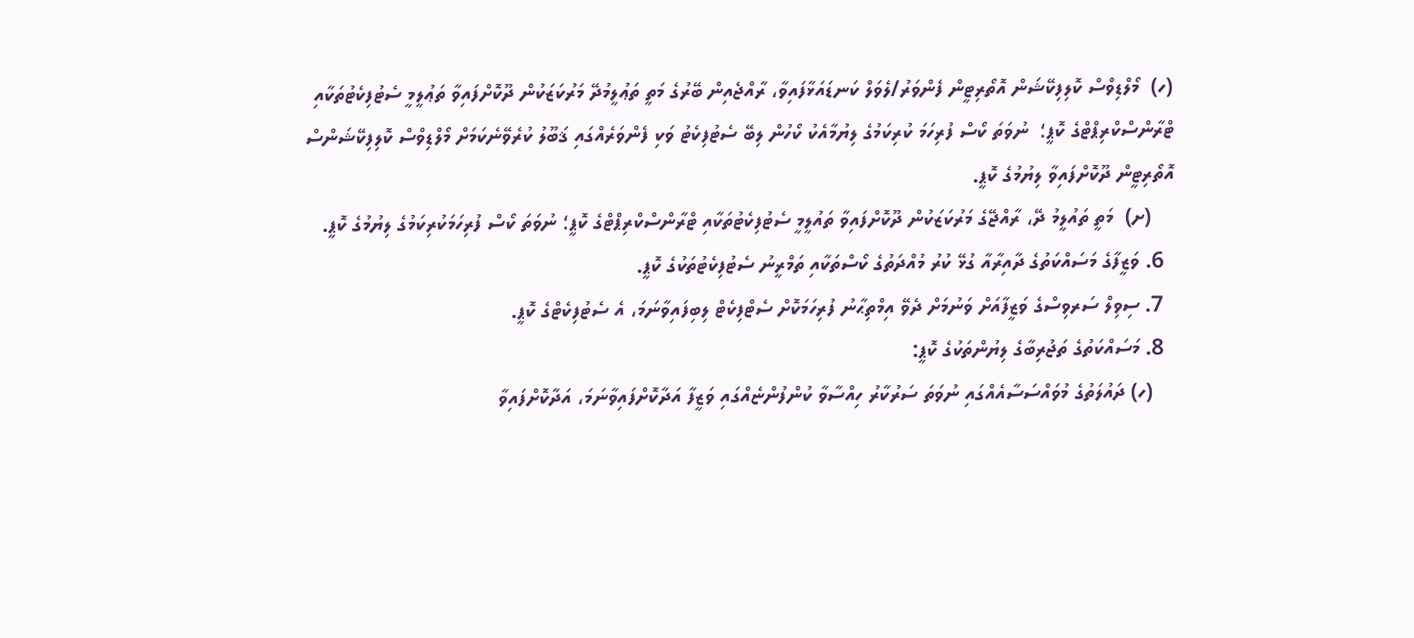(ހ)  މޯލްޑިވްސް ކޮލިފިކޭޝަން އޮތޯރިޓީން ފެންވަރު/ލެވަލް ކަނޑައަޅާފައިވާ، ރާއްޖެއިން ބޭރުގެ މަތީ ތަޢުލީމުދޭ މަރުކަޒަކުން ދޫކޮށްފައިވާ ތަޢުލީމީ ސެޓުފިކެޓުތަކާއި ޓްރާންސްކްރިޕްޓްގެ ކޮޕީ؛  ނުވަތަ ކޯސް ފުރިހަމަ ކުރިކަމުގެ ލިޔުމާއެކު ކޯހުން ލިބޭ ސެޓުފިކެޓު ވަކި ފެންވަރެއްގައި ޤަބޫލު ކުރެވޭނެކަމަށް މޯލްޑިވްސް ކޮލިފިކޭޝަންސް އޮތޯރިޓީން ދޫކޮށްފައިވާ ލިޔުމުގެ ކޮޕީ.
    (ށ)  މަތީ ތައުލީމު ދޭ، ރާއްޖޭގެ މަރުކަޒަކުން ދޫކޮށްފައިވާ ތައުލީމީ ސެޓުފިކެޓުތަކާއި ޓްރާންސްކްރިޕްޓްގެ ކޮޕީ؛ ނުވަތަ ކޯސް ފުރިހަމަކުރިކަމުގެ ލިޔުމުގެ ކޮޕީ.
  6. ވަޒީފާގެ މަސައްކަތުގެ ދާއިރާއާ ގުޅޭ ކުރު މުއްދަތުގެ ކޯސްތަކާއި ތަމްރީނު ސެޓުފިކެޓުތަކުގެ ކޮޕީ.
  7. ސިވިލް ސަރވިސްގެ ވަޒީފާއަށް ވަނުމަށް ދެވޭ އިމްތިޙާނު ފުރިހަމަކޮށް ސެޓްފިކެޓް ލިބިފައިވާނަމަ، އެ ސެޓުފިކެޓްގެ ކޮޕީ.
  8. މަސައްކަތުގެ ތަޖުރިބާގެ ލިޔުންތަކުގެ ކޮޕީ:
    (ހ) ދައުލަތުގެ މުވައްސަސާއެއްގައި ނުވަތަ ސަރުކާރު ހިއްސާވާ ކުންފުންޏެއްގައި ވަޒީފާ އަދާކޮށްފައިވާނަމަ، އަދާކޮށްފައިވާ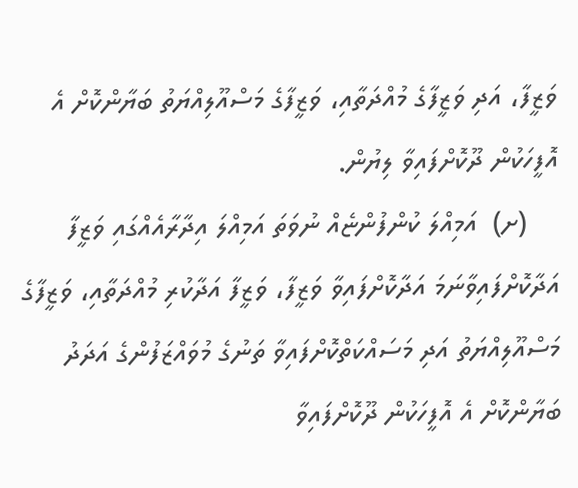ވަޒީފާ، އަދި ވަޒީފާގެ މުއްދަތާއި، ވަޒީފާގެ މަސްއޫލިއްޔަތު ބަޔާންކޮށް އެ އޮފީހަކުން ދޫކޮށްފައިވާ ލިޔުން.
    (ށ)  އަމިއްލަ ކުންފުންޏެއް ނުވަތަ އަމިއްލަ އިދާރާއެއްގައި ވަޒީފާ އަދާކޮށްފައިވާނަމަ އަދާކޮށްފައިވާ ވަޒީފާ، ވަޒީފާ އަދާކުރި މުއްދަތާއި، ވަޒީފާގެ މަސްއޫލިއްޔަތު އަދި މަސައްކަތްކޮށްފައިވާ ތަނުގެ މުވައްޒަފުންގެ އަދަދު ބަޔާންކޮށް އެ އޮފީހަކުން ދޫކޮށްފައިވާ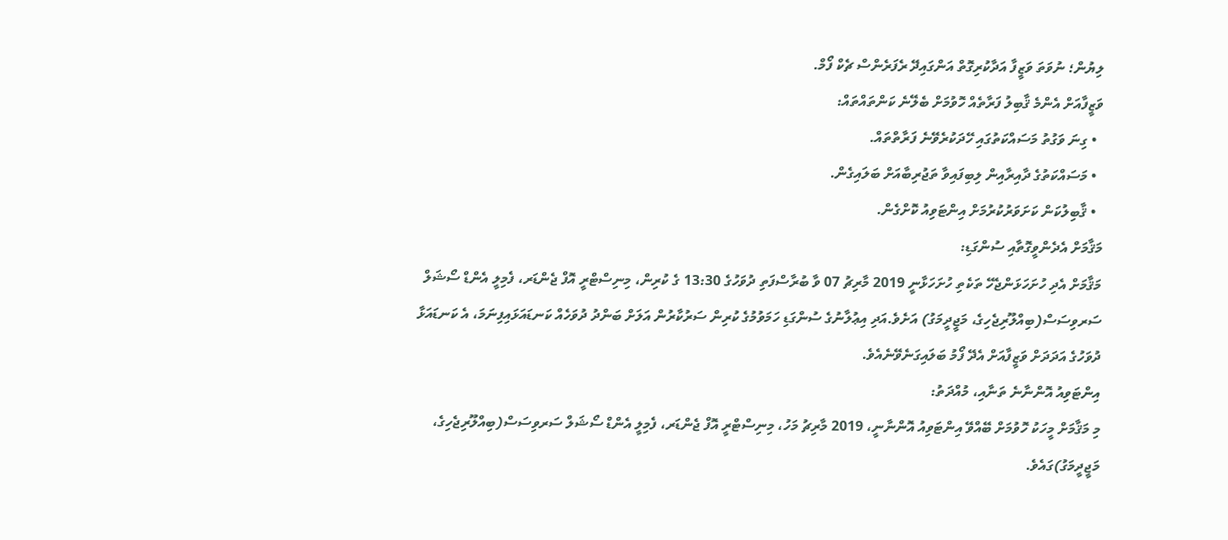ލިޔުން؛ ނުވަތަ ވަޒީފާ އަދާކުރިގޮތް އަންގައިދޭ ރެފަރެންސް ޗެކް ފޯމް.
ވަޒީފާއަށް އެންމެ ޤާބިލު ފަރާތެއް ހޮވުމަށް ބެލޭނެ ކަންތައްތައް:
  • ގިނަ ވަގުތު މަސައްކަތުގައި ހޭދަކުރެވޭނެ ފަރާތްތައް.
  • މަސައްކަތުގެ ދާއިރާއިން ލިބިފައިވާ ތަޖުރިބާއަށް ބަލައިގެން.
  • ޤާބިލުކަން ކަށަވަރުކުރުމަށް އިންޓަވިއު ކޮށްގެން.
މަޤާމަށް އެދެންވީގޮތާއި ސުންގަޑި:
މަޤާމަށް އެދި ހުށަހަޅަންޖެހޭ ތަކެތި ހުށަހަޅާނީ 2019 މާރިޗު 07 ވާ ބުރާސްފަތި ދުވަހުގެ 13:30 ގެ ކުރިން، މިނިސްޓްރީ އޮފް ޖެންޑަރ، ފެމިލީ އެންޑް ސޯޝަލް ސަރވިސަސް(ބިއްލޫރިޖެހިގެ، މަޖީދީމަގު) އަށެވެ.އަދި އިޢުލާނުގެ ސުންގަޑި ހަމަވުމުގެ ކުރިން ސަރުކާރުން އަލަށް ބަންދު ދުވަހެއް ކަނޑައަޅައިފިނަމަ، އެ ކަނޑައަޅާ ދުވަހުގެ އަދަދަށް ވަޒީފާއަށް އެދޭ ފޯމު ބަލައިގަނެވޭނެއެވެ.
އިންޓަވިއު އޮންނާނެ ތަނާއި، މުއްދަތު:
މި މަޤާމަށް މީހަކު ހޮވުމަށް ބޭއްވޭ އިންޓަވިއު އޮންނާނީ، 2019 މާރިޗު މަހު، މިނިސްޓްރީ އޮފް ޖެންޑަރ، ފެމިލީ އެންޑް ސޯޝަލް ސަރވިސަސް(ބިއްލޫރިޖެހިގެ، މަޖީދީމަގު)ގައެވެ.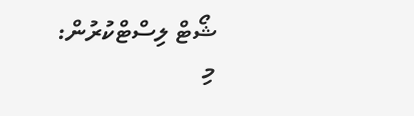ޝޯޓް ލިސްޓްކުރުން:
މި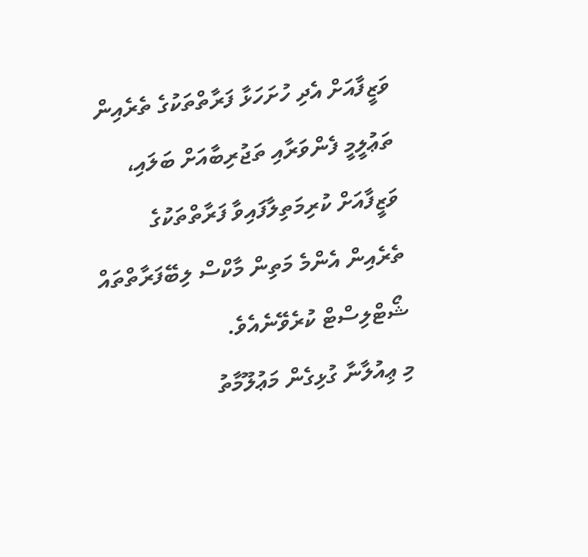ވަޒީފާއަށް އެދި ހުށަހަޅާ ފަރާތްތަކުގެ ތެރެއިން ތަޢުލީމީ ފެންވަރާއި ތަޖުރިބާއަށް ބަލައި، ވަޒީފާއަށް ކުރިމަތިލާފައިވާ ފަރާތްތަކުގެ ތެރެއިން އެންމެ މަތިން މާކްސް ލިބޭފަރާތްތައް ޝޯޓްލިސްޓް ކުރެވޭނެއެވެ.
މި ޢިއުލާނާ ގުޅިގެން މަޢުލޫމާތު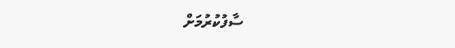ސާފުކުރުމަށް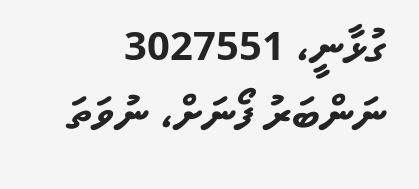ގުޅާނީ، 3027551 ނަންބަރު ފޯނަށް، ނުވަތަ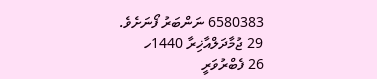6580383 ނަންބަރު ފޯނަށެވެ.
29 ޖުމާދަލްއާޚިރާ 1440ހ
26 ފެބްރުވަރީ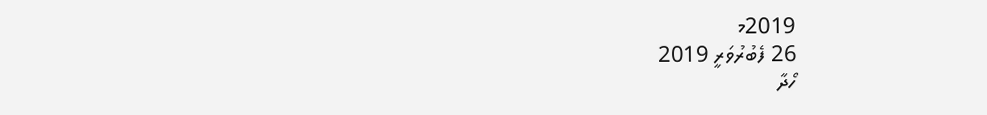2019މ
26 ފެބުރުވަރީ 2019
ހޯދާ